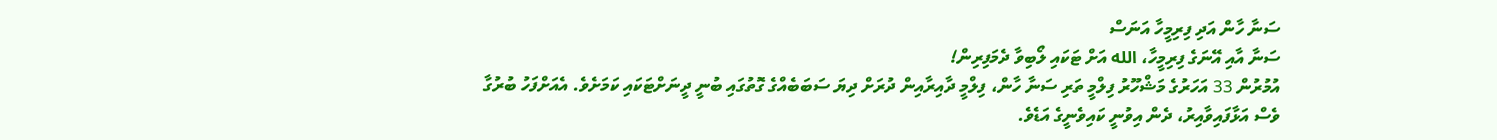ސަނާ ހާން އަދި ފިރިމީހާ އަނަސް
ސަނާ އާއި އޭނަގެ ފިރިމީހާ، الله އަށް ޓަކައި ލޯބިވާ ދެމަފިރިން!
އުމުރުން 33 އަހަރުގެ މަޝްހޫރު ފިލްމީ ތަރި ސަނާ ހާން، ފިލްމީ ދާއިރާއިން ދުރަށް ދިޔަ ސަބަބެއްގެ ގޮތުގައި ބުނީ ދީނަށްޓަކައި ކަމަށެވެ. އެއަށްފަހު ބުރުގާ ވެސް އަޅާފައިވާއިރު، ދެން އިވުނީ ކައިވެނީގެ އަޑެވެ.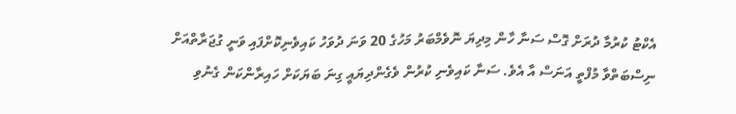އެކްޓު ކުރުމާ ދުރަށް ގޮސް ސަނާ ހާން މިދިޔަ ނޮވެމްބަރު މަހުގެ 20 ވަނަ ދުވަހު ކައިވެނިކޮށްފައި ވަނީ ގުޖަރާތްއަށް ނިސްބަތްވާ މުފްތީ އަނަސް އާ އެވެ. ސަނާ ކައިވެނި ކުރުން ވެގެންދިޔައީ ގިނަ ބަޔަކަށް ހައިރާންކަން ގެނުވި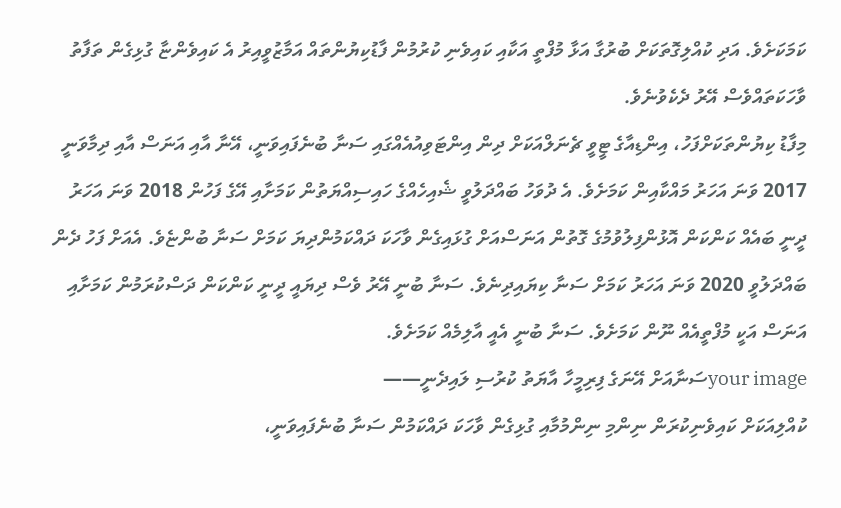ކަމަކަށެވެ. އަދި ކުއްލިގޮތަކަށް ބުރުގާ އަޅާ މުފްތީ އަކާއި ކައިވެނި ކުރުމުން ފާޑުކިޔުންތައް އަމާޒުވީއިރު އެ ކައިވެންޏާ ގުޅިގެން ތަފާތު ވާހަކަތައްވެސް އޭރު ދެކެވުނެވެ.
މިފާޑު ކިޔުންތަކަށްފަހު، އިންޑިއާގެ ޓީވީ ޗެނަލްއަކަށް ދިން އިންޓަވިއުއެއްގައި ސަނާ ބުނެފައިވަނީ، އޭނާ އާއި އަނަސް އާއި ދިމާވަނީ 2017 ވަނަ އަހަރު މައްކާއިން ކަމަށެވެ. އެ ދުވަހު ބައްދަލުވީ ޝެއިހެއްގެ ހައިސިއްޔަތުން ކަމަށާއި އޭގެ ފަހުން 2018 ވަނަ އަހަރު ދީނީ ބައެއް ކަންކަން އޮޅުންފިލުވުމުގެ ގޮތުން އަނަސްއަށް ގުޅައިގެން ވާހަކަ ދައްކަމުންދިޔަ ކަމަށް ސަނާ ބުންޏެވެ. އެއަށް ފަހު ދެން ބައްދަލުވީ 2020 ވަނަ އަހަރު ކަމަށް ސަނާ ކިޔައިދިނެވެ. ސަނާ ބުނީ އޭރު ވެސް ދިޔައީ ދީނީ ކަންކަން ދަސްކުރަމުން ކަމަށާއި އަނަސް އަކީ މުފްތީއެއް ނޫން ކަމަށެވެ. ސަނާ ބުނީ އެއީ އާލިމެއް ކަމަށެވެ.
your imageސަނާއަށް އޭނަގެ ފިރިމީހާ އާޔަތު ކުރުސި ލައިދެނީ——
ކުއްލިއަކަށް ކައިވެނިކުރަން ނިންމި ނިންމުމާއި ގުޅިގެން ވާހަކަ ދައްކަމުން ސަނާ ބުނެފައިވަނީ،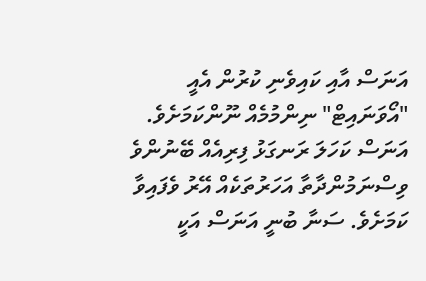އަނަސް އާއި ކައިވެނި ކުރުން އެއީ "އޯވަނައިޓް" ނިންމުމެއް ނޫންކަމަށެވެ. އަނަސް ކަހަލަ ރަނގަޅު ފިރިއެއް ބޭނުންވެ ވިސްނަމުންދާތާ އަހަރުތަކެއް އޭރު ވެފައިވާ ކަމަށެވެ. ސަނާ ބުނީ އަނަސް އަކީ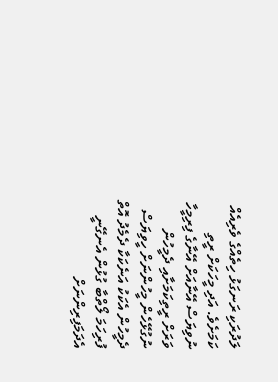ލަދުރަކި ރަނގަޅު ހިތެއްގެ ވެރިއެއް ކަމަށެވެ. އަދި މީހަކަށް ރީތި ނުވިޔަސް އޭނާއަށް އޭނާގެ ފިރިމީހާ ވަރަށް ރީތިކަމަށާއި ދެމީހުން ނުގުޅޭހެން މީހުންނަށް ހީވިޔަސް ދެމީހުން އެކަކު އަނެކަކާ ދެމެދު އޮތް ފުރިހަމަ ލޯތްބާ ގުޅުން އެނގޭނީ އެދަމަފިރިންނަށް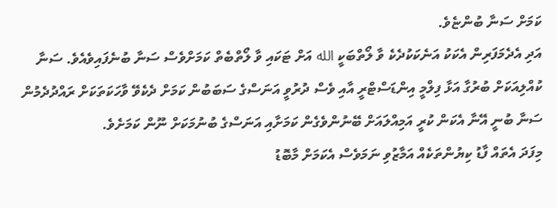ކަމަށް ސަނާ ބުންޏެވެ.
އަދި އެދެމަފަރިން އެކަކު އަނެކަކުދެކެ ވާ ލޯތްބަކީ الله އަށް ޓަކައި ވާ ލޯތްބެތް ކަމަށްވެސް ސަނާ ބުނެފައިވެއެވެ. ސަނާ ކުއްލިއަކަށް ބުރުގާ އަޅާ ފިލްމީ އިންޑަސްޓްރީ އާއި ވެސް ދުރުވީ އަނަސްގެ ސަބަބުން ކަމަށް ދެކެވޭ ވާހަކަތަކަށް ރައްދުދެމުން ސަނާ ބުނީ އޭނާ އެކަން ކުރީ އަމިއްލައަށް ބޭނުންވެގެން ކަމަށާއި އަނަސްގެ ބުނުމަކަށް ނޫން ކަމަށެވެ.
މިފަދަ އެތައް ފާޑު ކިޔުންތަކެއް އަމާޒުވި ނަމަވެސް އެކަމަށް މާބޮޑު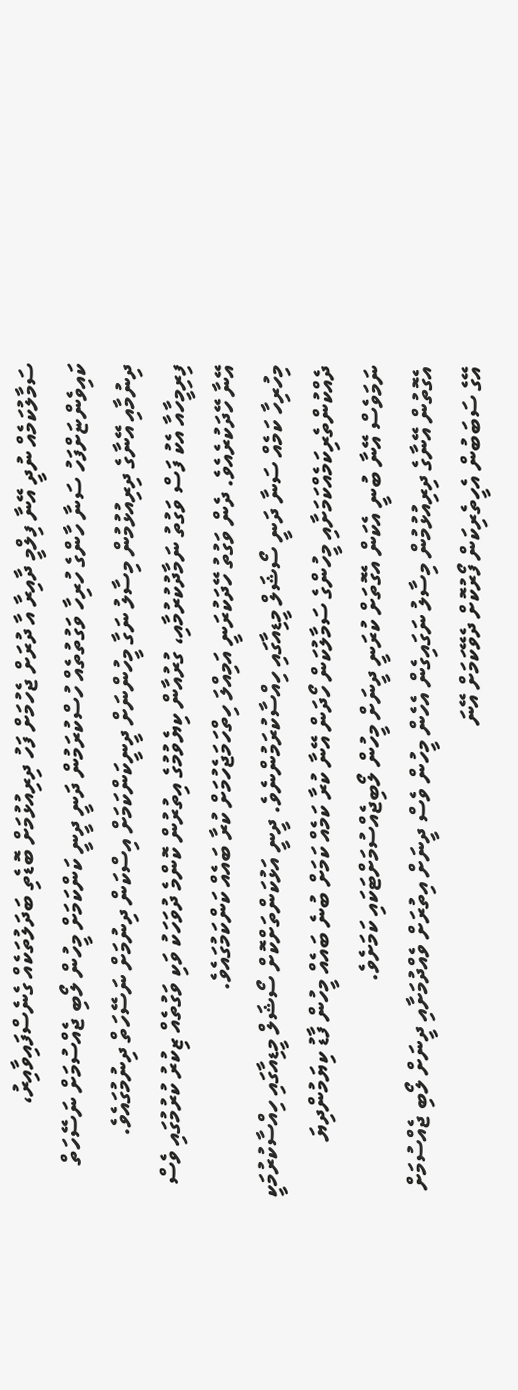ސަމާލުކަމެއް ނުދީ އޭނާ ފިލްމީ ދާއިރާ އާ ދުރަށް ޖެހުމަށް ފަހު ދިރިއުޅުމަށް ބޮޑެތި ބަދަލުތަކެއް ގެނެސްފައިވާއިރު، ކައިވެންޏަށްފަހު ސަނާ ހާންގެ ހުރިހާ ވަގުތުތެއް ހުސްކުރަމުން ދަނީ ދީނީ ކަންކަމަށް މީހުން ލޯބި ޖެއްސުމަށް ނަސޭހަތް ދިނުމާއި އޭނާގެ ދިރިއުޅުމުން މިސާލު ނަގާ މީހުންނަށް ދީނީކަންކަމަށް އިސްކަން ދިނުމަށް ނަސޭހަތް ދިނުމުގައެވެ.
ފިރިމީހާއާ އެކު ފަސް ވަގުތު ނަމާދުކުރުމާއި، ގުރުއާން ކިޔެވުމުގެ އިތުރުން ކޮންމެ ދުވަހަކު ވަކި ވަގުތެއް ޒިކުރު ކުރުމުގައި ވެސް އޭނާ ހޭދަކުރެއެވެ. ދެން ވަގުތު ހޭދަކުރަނީ އަމިއްލަ ހިތްހަމަޖެހުމަށް ކުރާ ބައެއް ކަންކަމުގައެވެ.
މިހުރިހާ ކަމެއް ސަނާ ދަނީ ސޯޝަލް މީޑިއާގައި ހިއްސާކުރަމުންނެވެ. ދީނީ އަޅުކަންތަށްކޮށް ސޯޝަލް މީޑިއާގައި ހިއްސާކުރުމަކީ ދެއްކުންތެރިކަމެއްކަމަށާއި މީހުންގެ ސަމާލުކަން ހޯދަން އޭނާ ކުރާ ކަމެއް ކަމަށް ބުނެ ބައެއް މީހުން ފާޑު ކިޔަމުންދިޔަ ނަމަވެސް އޭނާ ބުނީ އެކަން އެގޮތަށް ކުރަނީ ދީނަށް މީހުން ލޯބިޖެއްސުމަށްޓަކައި ކަމަށެވެ.
އެގޮތުން އޭނާގެ ދިރިއުޅުމުން މިސާލު ނަގައިގެން އެހެން މީހުން ވެސް ދީނަށް އިތުރަށް ވެއްދުމަށާއި ދީނަށް ލޯބި ޖެއްސުމަށް އޭގެ ސަބަބުން އެހީތެރިކަން ފޯރުކޮށް ދެވޭކަމަށް އޭނަ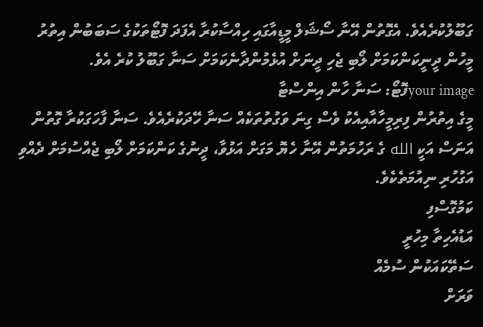ގަބޫލުކުރެއެވެ. އެގޮތުން އޭނާ ސޯޝަލް މީޑީއާގައި ހިއްސާކުރާ އެފަދަ ފޮޓޯތަކުގެ ސަބަބުން އިތުރު މީހުން ދީނީކަންކަމަށް ލޯބި ޖެހި ދީނަށް އުޅެމުންދާނެކަމަށް ސަނާ ގަބޫލު ކުރެ އެވެ.
your imageފޮޓޯ: ސަނާ ހާން އިންސްޓާ
މީގެ އިތުރުން ފިރިމީހާއާއިއެކު ވެސް ގިނަ ވަގުތުތަކެއް ސަނާ ހޭދަކުރެއެވެ. ސަނާ ފާހަގަކުރާ ގޮތުން އަނަސް އަކީ الله ގެ ރަހުމަތުން އޭނާ ހެޔޮ މަގަށް އަޅުވާ، ދީނުގެ ކަންކަމަށް ލޯބި ޖެއްސުމަށް ދެއްވި އަގުހުރި ނިއުމަތެކެވެ.
ކަމުގޮސްފި
އަޑުއެހިތާ މިހުރީ
ސަތޭކައަކުން ސުމެއް
ވަރަށް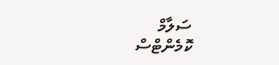ސަލާމް
ކޮމެންޓްސް